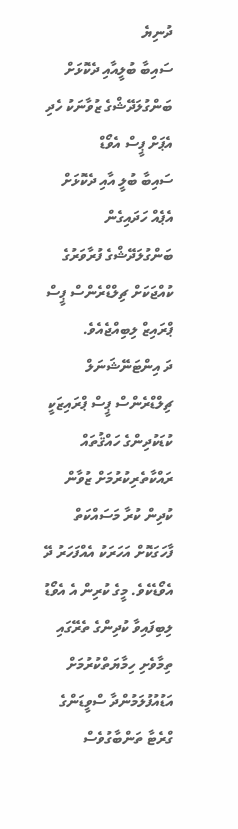ދުނިޔެ
ސައިބާ ބުލީއާއި ދެކޮޅަށް ބަންގުލަދޭޝްގެ ޒުވާނަކު ހެދި އެޕަށް ޕީސް އެވޯޑް
ސައިބާ ބުލީ އާއި ދެކޮޅަށް އެޕެއް ހަދައިގެން ބަންގުލަދޭޝްގެ ފުރާވަރުގެ ކުއްޖަކަށް ޗިލްޑްރެންސް ޕީސް ޕްރައިޒް ލިބިއްޖެއެވެ.
ދަ އިންޓަނޭޝަނަލް ޗިލްޑްރެންސް ޕީސް ޕްރައިޒަކީ ކުޑަކުދިންގެ ހައްޤުތައް ރައްކާތެރިކުރުމަށް ޒުވާން ކުދިން ކުރާ މަސައްކަތް ފާހަގަކޮށް އަހަރަކު އެއްފަހަރު ދޭ އެވޯޑެކެވެ. މީގެ ކުރިން އެ އެވޯޑު ލިބިފައިވާ ކުދިންގެ ތެރޭގައި ތިމާވެށި ހިމާޔަތްކުރުމަށް އަޑުއުފުލަމުންދާ ސްވީޑަންގެ ގްރެޓާ ތަންބާގުވެސް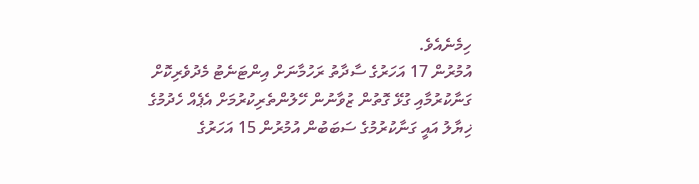ހިމެނެއެވެ.
އުމުރުން 17 އަހަރުގެ ސާދާތު ރަހުމާނަށް އިންޓަނެޓު މެދުވެރިކޮށް ގަނާކުރުމާއި ގުޅޭ ގޮތުން ޒުވާނުން ހޭލުންތެރިކުރުމަށް އެޕެއް ހެދުމުގެ ޚިޔާލު އައީ ގަނާކުރުމުގެ ސަބަބުން އުމުރުން 15 އަހަރުގެ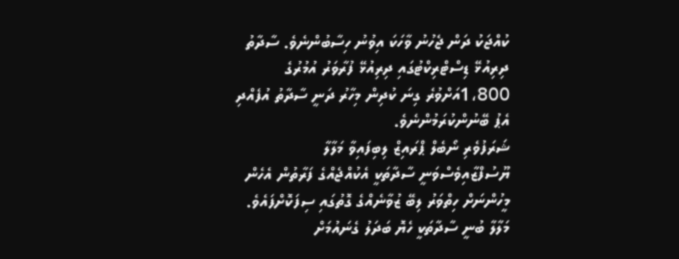ކުއްޖަކު ދަން ޖެހުނު ވާހަކަ އިވުނު ހިސާބުންނެވެ. ސާދާތު ދިރިއުޅޭ ޑިސްޓްރިކްޓުގައި ދިރިއުޅޭ ފުރާވަރު އުމުރުގެ 1،800އަށްވުރެ ގިނަ ކުދިން މިހާރު ދަނީ ސާދާތު އުފެއްދި އެޕު ބޭނުންކުރަމުންނެވެ.
ޝަރަފުވެރި ނޯބެލް ޕްރައިޒް ލިބިފައިވާ މަލާލާ ޔޫސުފްޒާއިވެސްވަނީ ސާދާތަކީ އެކުއްޖެއްގެ ފަރާތުން އެހެން މީހުންނަށް ހިތްވަރު ލިބޭ ޒުވާނެއްގެ ގޮތުގައި ސިފަކޮށްފައެވެ. މަލާލާ ބުނީ ސާދާތަކީ ހެޔޮ ބަދަލު ގެނައުމަށް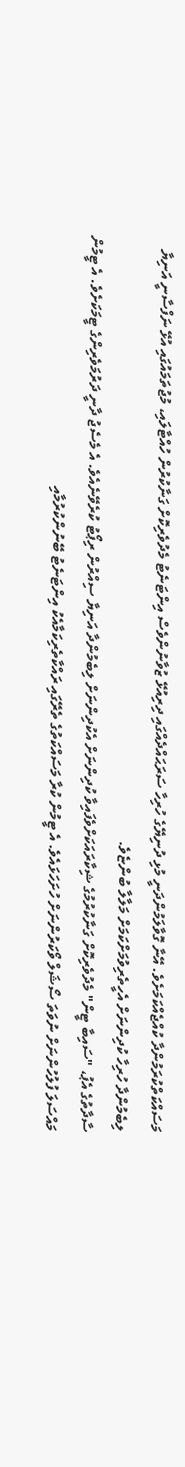މަސައްކަތްކުރަމުންދާ ކުއްޖެއްކަމަށެވެ. އޭނާ ގޮވާލަމުންދަނީ މުޅި ދުނިޔޭގެ ހުރިހާ ސަރަޙައްދެއްގައި ދިރިއުޅޭ ޒުވާނުންވެސް އިންޓަނެޓު މެދުވެރިކޮށް ގަނާކުރުން ހުއްޓާލައި، މުޖުތަމައުގައި އުޅޭ ނަފްސާނީ އަނިޔާ ލިބެމުންދާ ހުރިހާ ކުދިންނަށް އެހީތެރިވުމަށްކަމަށް މަލާލާ ބުންޏެވެ.
ސާދާތުގެ އެޕު، "ސައިބާ ޓީން" މެދުވެރިކޮށް ގަނާކުރުމުގެ ޝިކާރައަކަށްވެފައިވާ ކުދިންނަށް އެކުދިންނަށް ލިބެމުންދާ އަނިޔާ ސިއްރުން ރިޕޯޓު ކުރެވޭނެއެވެ. އެ މެސެޖު ދާނީ ދަރުމަވެރިންގެ ޓީމަކަށެވެ. އެ ޓީމުން މައްސަލަ ފުލުހުންނަށް ނުވަތަ ސޯޝަލް ވޯކަރުންނަށް ހުށަހަޅައެވެ. އެ ޓީމުން ކުރާ މަސައްކަތުގެ ތެރޭގައި ރައްކާތެރިކަމާއެކު އިންޓަނެޓު ބޭނުންކުރުމާއި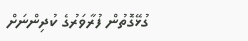ގުޅޭގޮތުން ފުރާވަރުގެ ކުދިންނަށް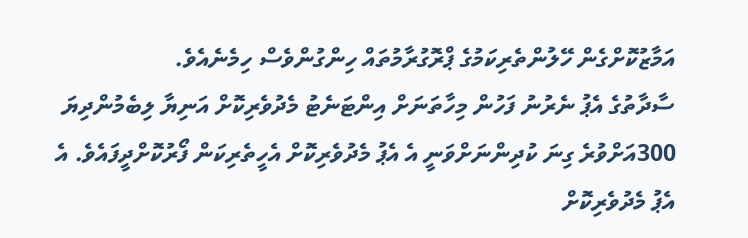އަމާޒުކޮށްގެން ހޭލުންތެރިކަމުގެ ޕްރޮގުރާމުތައް ހިންގުންވެސް ހިމެނެއެވެ.
ސާދާތުގެ އެޕު ނެރުނު ފަހުން މިހާތަނަށް އިންޓަނެޓު މެދުވެރިކޮށް އަނިޔާ ލިބެމުންދިޔަ 300އަށްވުރެ ގިނަ ކުދިންނަށްވަނީ އެ އެޕު މެދުވެރިކޮށް އެހީތެރިކަން ފޯރުކޮށްދީފައެވެ. އެ އެޕު މެދުވެރިކޮށް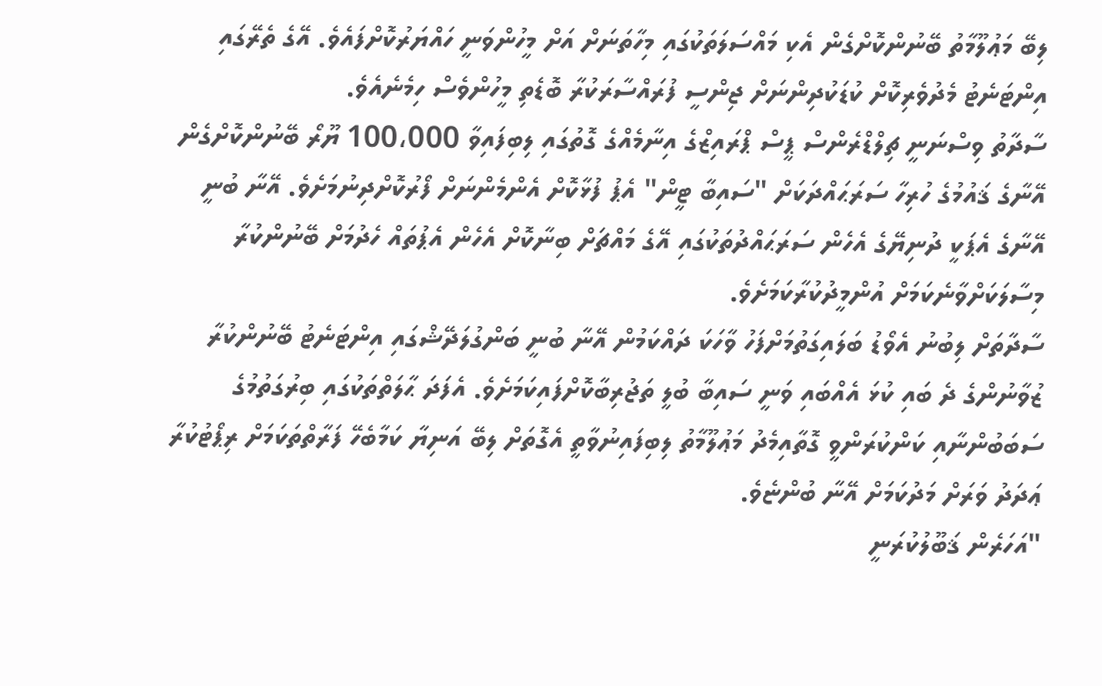ލިބޭ މަޢުލޫމާތު ބޭނުންކޮށްގެން އެކި މައްސަލަތަކުގައި މިހާތަނަށް އަށް މީހުންވަނީ ހައްޔަރުކޮށްފައެވެ. އޭގެ ތެރޭގައި އިންޓަނެޓު މެދުވެރިކޮށް ކުޑަކުދިންނަށް ޖިންސީ ފުރައްސާރަކުރާ ބޮޑެތި މީހުންވެސް ހިމެނެއެވެ.
ސާދާތު ވިސްނަނީ ޗިލްޑްރެންސް ޕީސް ޕްރައިޒްގެ އިނާމެއްގެ ގޮތުގައި ލިބިފައިވާ 100،000 ޔޫރޯ ބޭނުންކޮށްގެން އޭނާގެ ޤައުމުގެ ހުރިހާ ސަރަޙައްދަކަށް "ސައިބާ ޓީން" އެޕު ފުޅާކޮށް އެންމެންނަށް ފޯރުކޮށްދިނުމަށެވެ. އޭނާ ބުނީ އޭނާގެ އެޕަކީ ދުނިޔޭގެ އެހެން ސަރަޙައްދުތަކުގައި އޭގެ މައްޗަށް ބިނާކޮށް އެހެން އެޕުތައް ހެދުމަށް ބޭނުންކުރާ މިސާލަކަށްވާނެކަމަށް އުންމީދުކުރާކަމަށެވެ.
ސާދާތަށް ލިބުނު އެވޯޑު ބަލައިގަތުމަށްފަހު ވާހަކަ ދައްކަމުން އޭނާ ބުނީ ބަންގުލަދޭޝްގައި އިންޓަނެޓު ބޭނުންކުރާ ޒުވާނުންގެ ދެ ބައި ކުޅަ އެއްބައި ވަނީ ސައިބާ ބުލީ ތަޖުރިބާކޮށްފައިކަމަށެވެ. އެފަދަ ޙާލަތްތަކުގައި ބިރުގަތުމުގެ ސަބަބުންނާއި ކަންކުރަންވީ ގޮތާއިމެދު މަޢުލޫމާތު ލިބިފައިނުވާތީ އެގޮތަށް ލިބޭ އަނިޔާ ކަމާބެހޭ ފަރާތްތަކަމަށް ރިޕޯޓުކުރާ ޢަދަދު ވަރަށް މަދުކަމަށް އޭނާ ބުންޏެވެ.
"އަހަރެން ޤަބޫލުކުރަނީ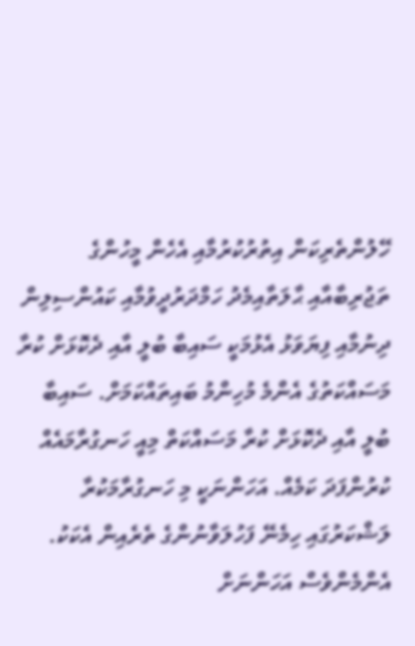ހޭލުންތެރިކަން އިތުރުކުރުމާއި އެހެން މީހުންގެ ތަޖުރިބާއާއި ޙާލަތާއިމެދު ހަމްދަރުދީވުމާއި ކައުންސިލިން ދިނުމާއި ފިޔަވަޅު އެޅުމަކީ ސައިބާ ބުލީ އާއި ދެކޮޅަށް ކުރާ މަސައްކަތުގެ އެންމެ މުހިންމު ބައިތައްކަމަށް. ސައިބާ ބުލީ އާއި ދެކޮޅަށް ކުރާ މަސައްކަތް މިއީ ހަނގުރާމައެއް ކުރުންފަދަ ކަމެއް. އަހަންނަކީ މި ހަނގުރާމަކުރާ ލަޝްކަރުގައި ހިމެނޭ ފަހުލަވާނުންގެ ތެރެއިން އެކަކު. އެންމެންވެސް އަހަންނަށް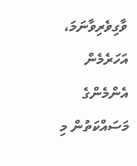ވާގިވެރިވާނަމަ، އަހަރެމެން އެންމެންގެ މަސައްކަތުން މި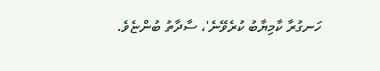ހަނގުރާ ކާމިޔާބު ކުރެވޭނެ'، ސާދާތު ބުންޏެވެ.